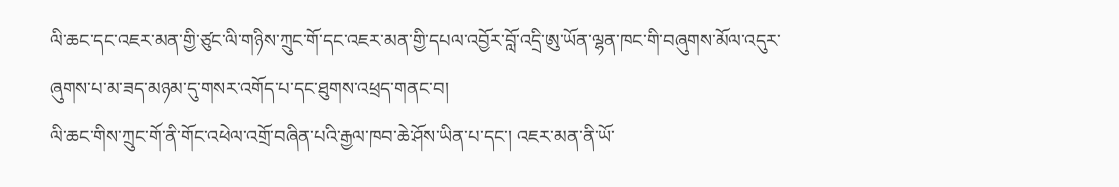ལི་ཆང་དང་འཇར་མན་གྱི་ཙུང་ལི་གཉིས་ཀྲུང་གོ་དང་འཇར་མན་གྱི་དཔལ་འབྱོར་བློ་འདྲི་ཨུ་ཡོན་ལྷན་ཁང་གི་བཞུགས་མོལ་འདུར་ཞུགས་པ་མ་ཟད་མཉམ་དུ་གསར་འགོད་པ་དང་ཐུགས་འཕྲད་གནང་བ།
ལི་ཆང་གིས་ཀྲུང་གོ་ནི་གོང་འཕེལ་འགྲོ་བཞིན་པའི་རྒྱལ་ཁབ་ཆེ་ཤོས་ཡིན་པ་དང་། འཇར་མན་ནི་ཡོ་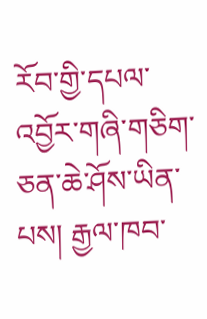རོབ་གྱི་དཔལ་འབྱོར་གཞི་གཅིག་ཅན་ཆེ་ཤོས་ཡིན་པས། རྒྱལ་ཁབ་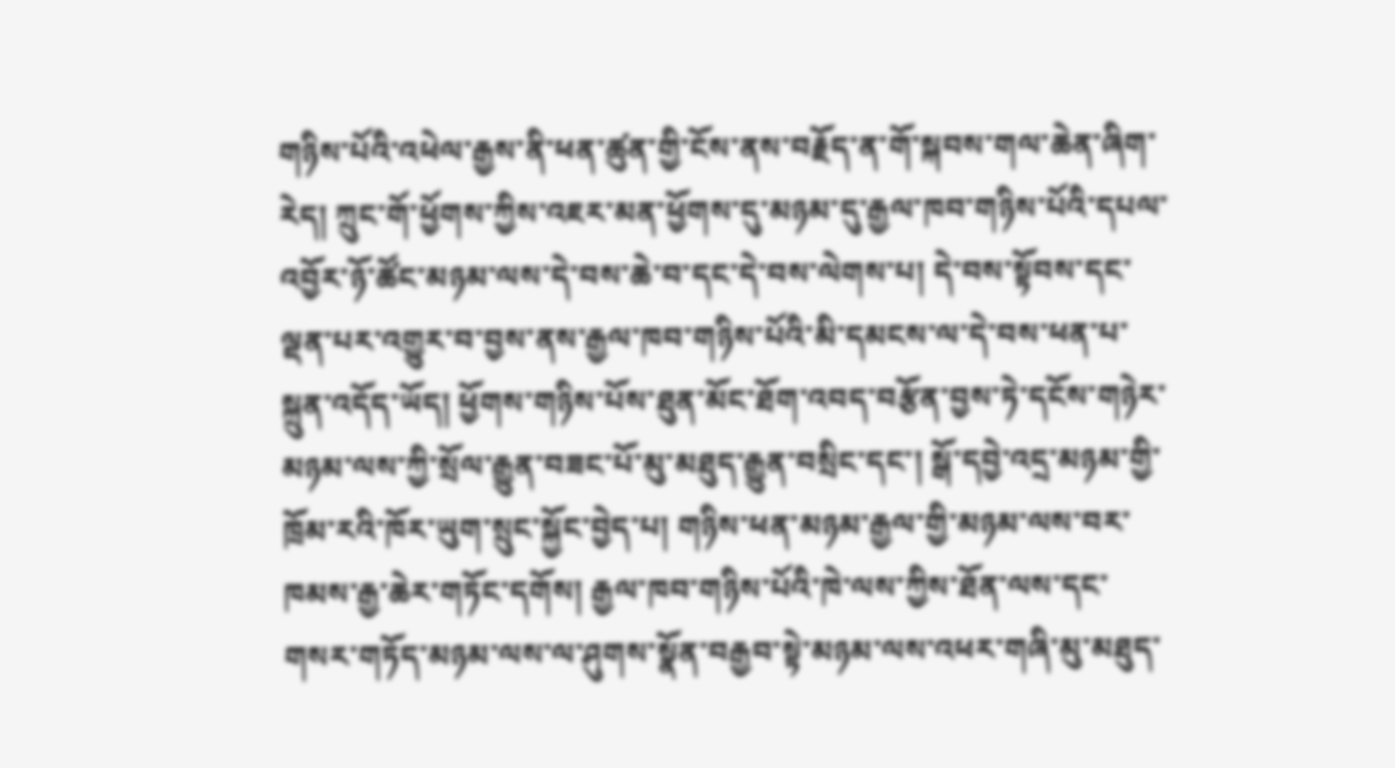གཉིས་པོའི་འཕེལ་རྒྱས་ནི་ཕན་ཚུན་གྱི་ངོས་ནས་བརྗོད་ན་གོ་སྐབས་གལ་ཆེན་ཞིག་རེད། ཀྲུང་གོ་ཕྱོགས་ཀྱིས་འཇར་མན་ཕྱོགས་དུ་མཉམ་དུ་རྒྱལ་ཁབ་གཉིས་པོའི་དཔལ་འབྱོར་ཉོ་ཚོང་མཉམ་ལས་དེ་བས་ཆེ་བ་དང་དེ་བས་ལེགས་པ། དེ་བས་སྟོབས་དང་ལྡན་པར་འགྱུར་བ་བྱས་ནས་རྒྱལ་ཁབ་གཉིས་པོའི་མི་དམངས་ལ་དེ་བས་ཕན་པ་སྐྲུན་འདོད་ཡོད། ཕྱོགས་གཉིས་པོས་ཐུན་མོང་ཐོག་འབད་བརྩོན་བྱས་ཏེ་དངོས་གཉེར་མཉམ་ལས་ཀྱི་སྲོལ་རྒྱུན་བཟང་པོ་མུ་མཐུད་རྒྱུན་བསྲིང་དང་། སྒོ་དབྱེ་འདྲ་མཉམ་གྱི་ཁྲོམ་རའི་ཁོར་ཡུག་སྲུང་སྐྱོང་བྱེད་པ། གཉིས་ཕན་མཉམ་རྒྱལ་གྱི་མཉམ་ལས་བར་ཁམས་རྒྱ་ཆེར་གཏོང་དགོས། རྒྱལ་ཁབ་གཉིས་པོའི་ཁེ་ལས་ཀྱིས་ཐོན་ལས་དང་གསར་གཏོད་མཉམ་ལས་ལ་ཤུགས་སྣོན་བརྒྱབ་སྟེ་མཉམ་ལས་འཕར་གཞི་མུ་མཐུད་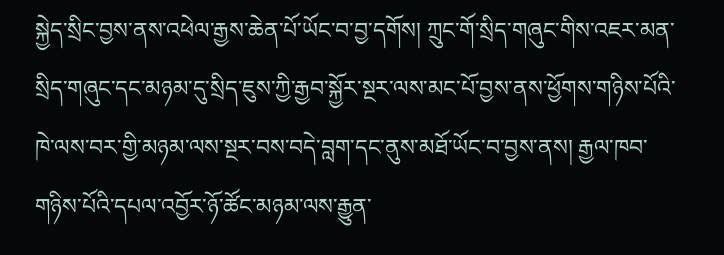སྐྱེད་སྲིང་བྱས་ནས་འཕེལ་རྒྱས་ཆེན་པོ་ཡོང་བ་བྱ་དགོས། ཀྲུང་གོ་སྲིད་གཞུང་གིས་འཇར་མན་སྲིད་གཞུང་དང་མཉམ་དུ་སྲིད་ཇུས་ཀྱི་རྒྱབ་སྐྱོར་སྔར་ལས་མང་པོ་བྱས་ནས་ཕྱོགས་གཉིས་པོའི་ཁེ་ལས་བར་གྱི་མཉམ་ལས་སྔར་བས་བདེ་བླག་དང་ནུས་མཐོ་ཡོང་བ་བྱས་ནས། རྒྱལ་ཁབ་གཉིས་པོའི་དཔལ་འབྱོར་ཉོ་ཚོང་མཉམ་ལས་རྒྱུན་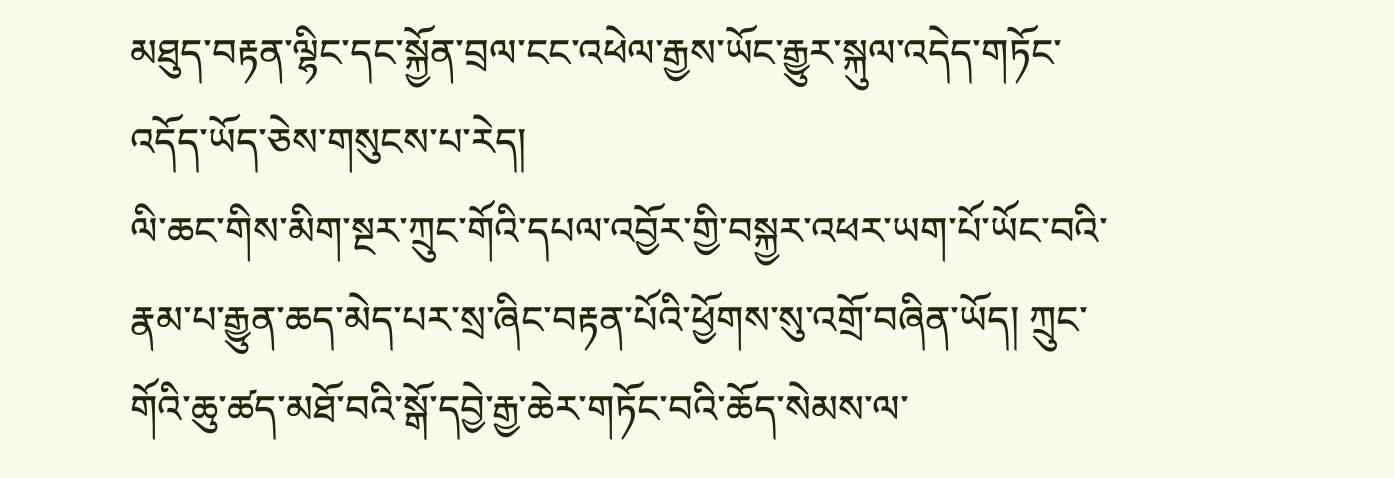མཐུད་བརྟན་ལྷིང་དང་སྐྱོན་བྲལ་ངང་འཕེལ་རྒྱས་ཡོང་རྒྱུར་སྐུལ་འདེད་གཏོང་འདོད་ཡོད་ཅེས་གསུངས་པ་རེད།
ལི་ཆང་གིས་མིག་སྔར་ཀྲུང་གོའི་དཔལ་འབྱོར་གྱི་བསྐྱར་འཕར་ཡག་པོ་ཡོང་བའི་རྣམ་པ་རྒྱུན་ཆད་མེད་པར་སྲ་ཞིང་བརྟན་པོའི་ཕྱོགས་སུ་འགྲོ་བཞིན་ཡོད། ཀྲུང་གོའི་ཆུ་ཚད་མཐོ་བའི་སྒོ་དབྱེ་རྒྱ་ཆེར་གཏོང་བའི་ཆོད་སེམས་ལ་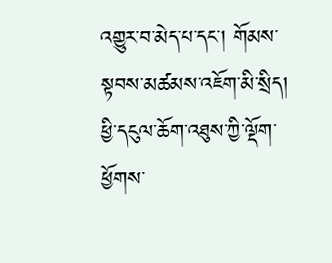འགྱུར་བ་མེད་པ་དང་། གོམས་སྟབས་མཚམས་འཇོག་མི་སྲིད། ཕྱི་དངུལ་ཆོག་འཐུས་ཀྱི་ལྡོག་ཕྱོགས་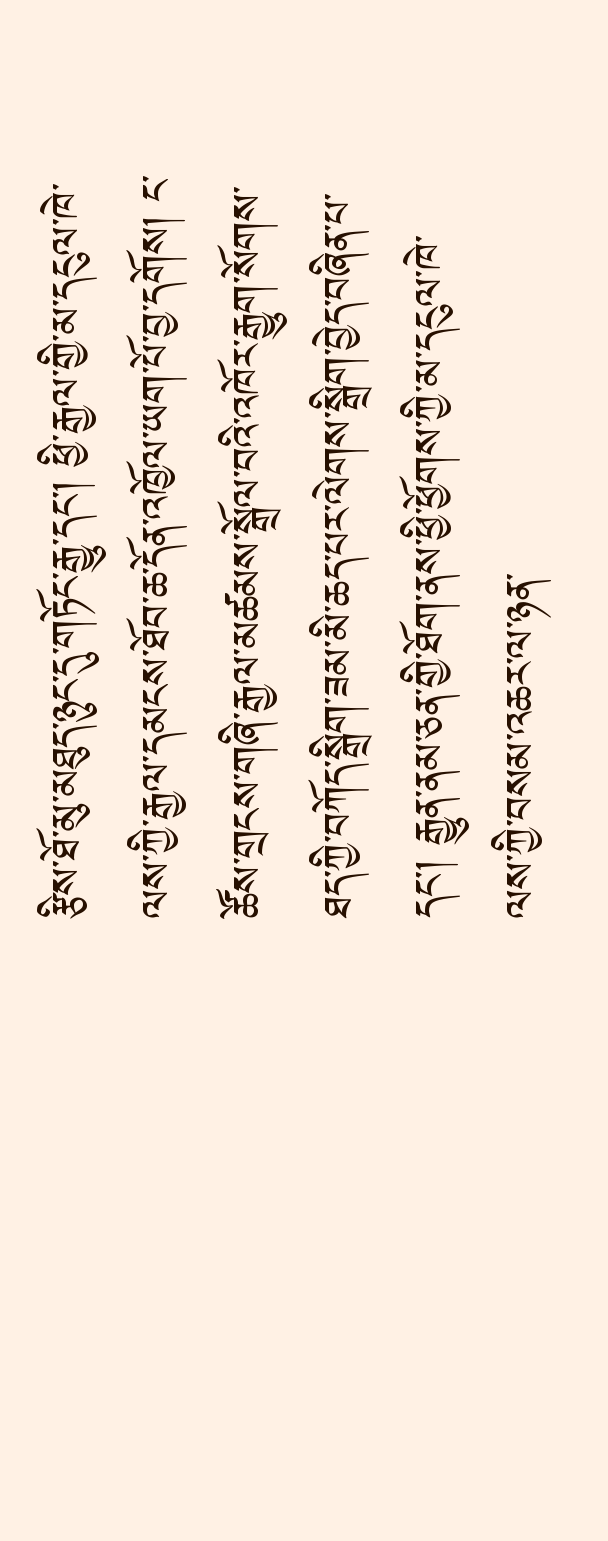རྩིས་ཐོ་མུ་མཐུད་ཉུང་དུ་གཏོང་རྒྱུ་དང་། ཕྱི་རྒྱལ་གྱི་མ་དངུལ་ཁེ་ལས་ཀྱི་རྒྱལ་དམངས་ཐོབ་ཆ་དོན་འཁྱོལ་ཡག་པོ་བྱ་དགོས། ང་ཚོས་གྲངས་གཞི་རྒྱལ་མཚམས་སྒྲོལ་བའི་འཁོར་རྒྱུག་སོགས་ཐད་ཀྱི་བཀོད་སྒྲིག་ཟམ་མི་ཆད་པར་ལེགས་སྒྲིག་བྱེད་བཞིན་པ་དང་། རྒྱུན་ནམ་ཅན་གྱི་ཐོག་ནས་ཕྱི་ཕྱོགས་ཀྱི་མ་དངུལ་ཁེ་ལས་ཀྱི་བསམ་འཆར་ལ་ཉན་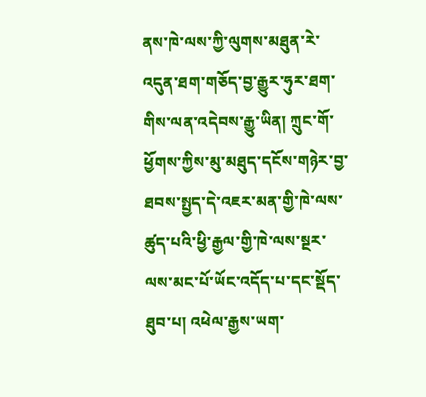ནས་ཁེ་ལས་ཀྱི་ལུགས་མཐུན་རེ་འདུན་ཐག་གཅོད་བྱ་རྒྱུར་ཧུར་ཐག་གིས་ལན་འདེབས་རྒྱུ་ཡིན། ཀྲུང་གོ་ཕྱོགས་ཀྱིས་མུ་མཐུད་དངོས་གཉེར་བྱ་ཐབས་སྤྱད་དེ་འཇར་མན་གྱི་ཁེ་ལས་ཚུད་པའི་ཕྱི་རྒྱལ་གྱི་ཁེ་ལས་སྔར་ལས་མང་པོ་ཡོང་འདོད་པ་དང་སྡོད་ཐུབ་པ། འཕེལ་རྒྱས་ཡག་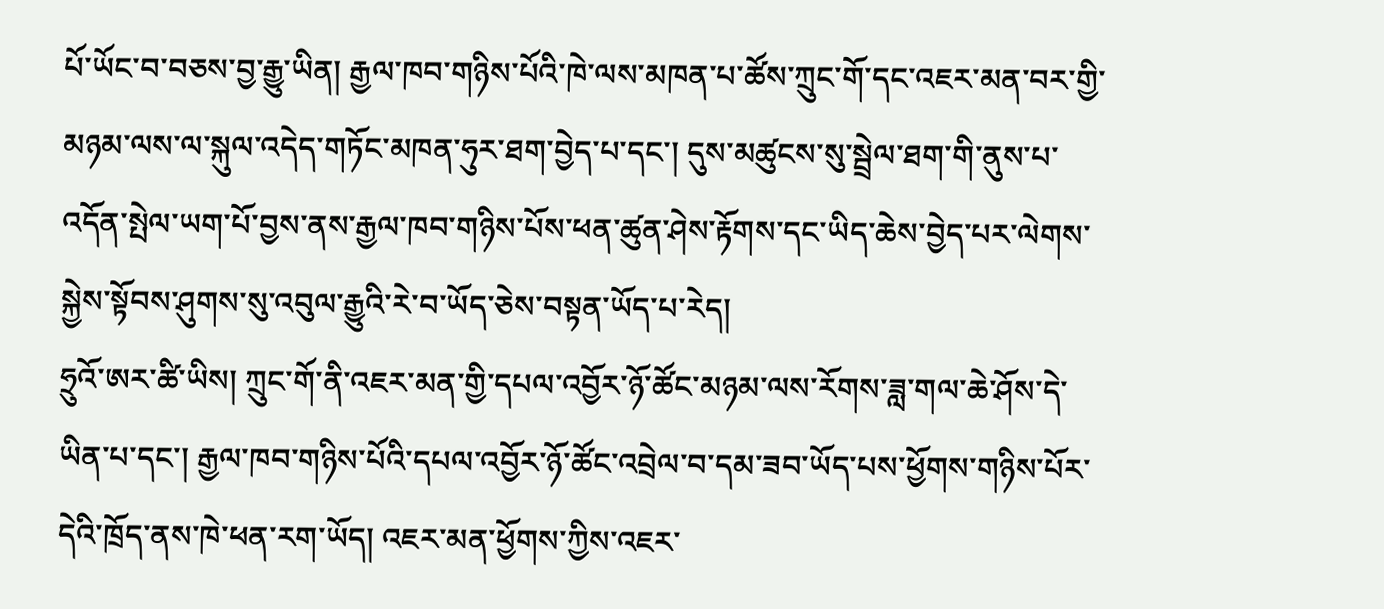པོ་ཡོང་བ་བཅས་བྱ་རྒྱུ་ཡིན། རྒྱལ་ཁབ་གཉིས་པོའི་ཁེ་ལས་མཁན་པ་ཚོས་ཀྲུང་གོ་དང་འཇར་མན་བར་གྱི་མཉམ་ལས་ལ་སྐུལ་འདེད་གཏོང་མཁན་ཧུར་ཐག་བྱེད་པ་དང་། དུས་མཚུངས་སུ་སྦྲེལ་ཐག་གི་ནུས་པ་འདོན་སྤེལ་ཡག་པོ་བྱས་ནས་རྒྱལ་ཁབ་གཉིས་པོས་ཕན་ཚུན་ཤེས་རྟོགས་དང་ཡིད་ཆེས་བྱེད་པར་ལེགས་སྐྱེས་སྟོབས་ཤུགས་སུ་འབུལ་རྒྱུའི་རེ་བ་ཡོད་ཅེས་བསྟན་ཡོད་པ་རེད།
ཧྲུའོ་ཨར་ཚི་ཡིས། ཀྲུང་གོ་ནི་འཇར་མན་གྱི་དཔལ་འབྱོར་ཉོ་ཚོང་མཉམ་ལས་རོགས་ཟླ་གལ་ཆེ་ཤོས་དེ་ཡིན་པ་དང་། རྒྱལ་ཁབ་གཉིས་པོའི་དཔལ་འབྱོར་ཉོ་ཚོང་འབྲེལ་བ་དམ་ཟབ་ཡོད་པས་ཕྱོགས་གཉིས་པོར་དེའི་ཁྲོད་ནས་ཁེ་ཕན་རག་ཡོད། འཇར་མན་ཕྱོགས་ཀྱིས་འཇར་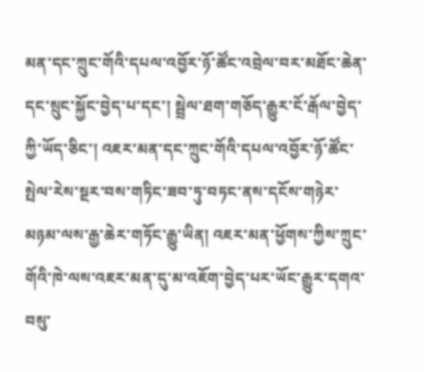མན་དང་ཀྲུང་གོའི་དཔལ་འབྱོར་ཉོ་ཚོང་འབྲེལ་བར་མཐོང་ཆེན་དང་སྲུང་སྐྱོང་བྱེད་པ་དང་། སྦྲེལ་ཐག་གཅོད་རྒྱུར་ངོ་རྒོལ་བྱེད་ཀྱི་ཡོད་ཅིང་། འཇར་མན་དང་ཀྲུང་གོའི་དཔལ་འབྱོར་ཉོ་ཚོང་སྤེལ་རེས་སྔར་བས་གཏིང་ཟབ་ཏུ་བཏང་ནས་དངོས་གཉེར་མཉམ་ལས་རྒྱ་ཆེར་གཏོང་རྒྱུ་ཡིན། འཇར་མན་ཕྱོགས་ཀྱིས་ཀྲུང་གོའི་ཁེ་ལས་འཇར་མན་དུ་མ་འཇོག་བྱེད་པར་ཡོང་རྒྱུར་དགའ་བསུ་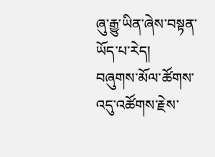ཞུ་རྒྱུ་ཡིན་ཞེས་བསྟན་ཡོད་པ་རེད།
བཞུགས་མོལ་ཚོགས་འདུ་འཚོགས་རྗེས་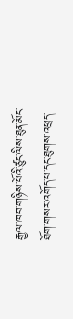རྒྱལ་ཁབ་གཉིས་པོའི་ཙུང་ལིས་ཐུན་མོང་ཐོག་གསར་འགོད་པ་དང་ཐུགས་འཕྲད་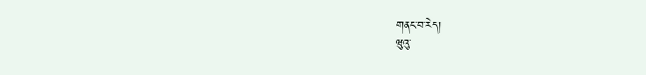གནང་བ་རེད།
ཝུའུ་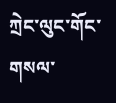ཀྲེང་ལུང་གོང་གསལ་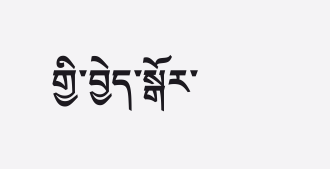གྱི་བྱེད་སྒོར་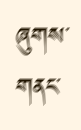ཞུགས་གནང་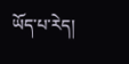ཡོད་པ་རེད།